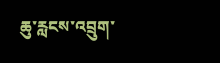ཆུ་རླངས་འབྲུག་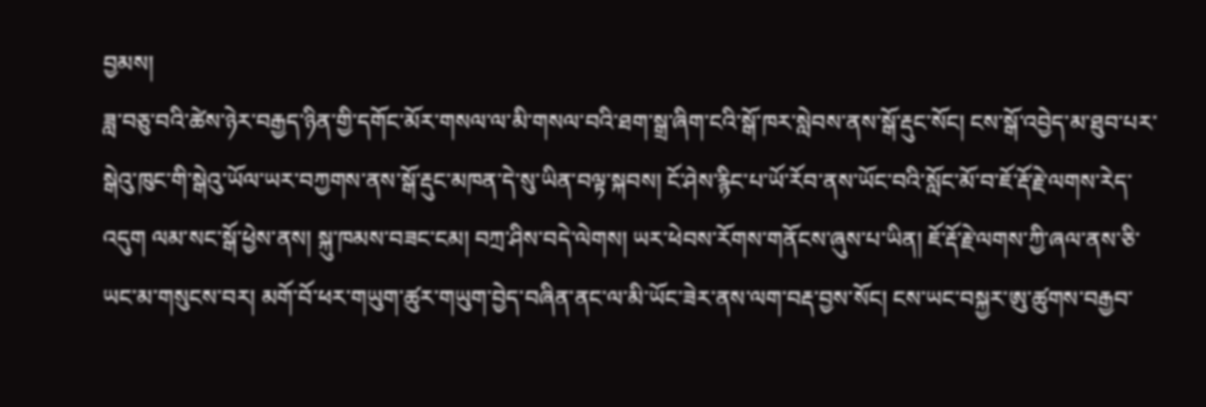བྱམས།
ཟླ་བཅུ་བའི་ཚེས་ཉེར་བརྒྱད་ཉིན་གྱི་དགོང་མོར་གསལ་ལ་མི་གསལ་བའི་ཐག་སྒྲ་ཞིག་ངའི་སྒོ་ཁར་སླེབས་ནས་སྒོ་རྡུང་སོང། ངས་སྒོ་འབྱེད་མ་ཐུབ་པར་སྒེའུ་ཁུང་གི་སྒེའུ་ཡོལ་ཡར་བཀྱགས་ནས་སྒོ་རྡུང་མཁན་དེ་སུ་ཡིན་བལྟ་སྐབས། ངོ་ཤེས་རྙིང་པ་ཡོ་རོབ་ནས་ཡོང་བའི་སློང་མོ་བ་ཇོ་རྡོ་རྗེ་ལགས་རེད་འདུག ལམ་སང་སྒོ་ཕྱེས་ནས། སྐུ་ཁམས་བཟང་ངམ། བཀྲ་ཤིས་བདེ་ལེགས། ཡར་ཕེབས་རོགས་གནོངས་ཞུས་པ་ཡིན། ཇོ་རྡོ་རྗེ་ལགས་ཀྱི་ཞལ་ནས་ཅི་ཡང་མ་གསུངས་བར། མགོ་བོ་ཕར་གཡུག་ཚུར་གཡུག་བྱེད་བཞིན་ནང་ལ་མི་ཡོང་ཟེར་ནས་ལག་བརྡ་བྱས་སོང། ངས་ཡང་བསྐྱར་ཨུ་ཚུགས་བརྒྱབ་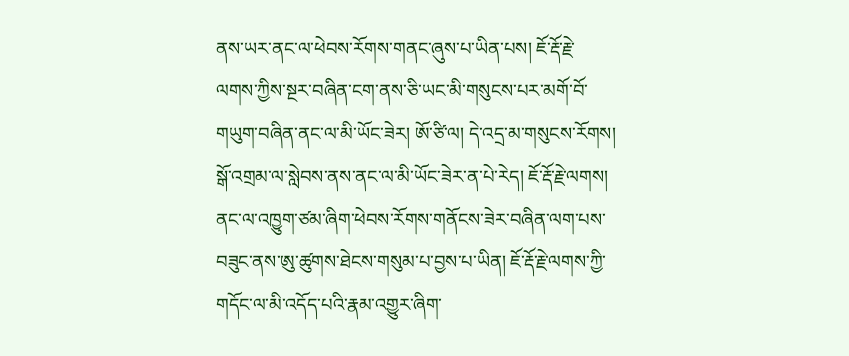ནས་ཡར་ནང་ལ་ཕེབས་རོགས་གནང་ཞུས་པ་ཡིན་པས། ཇོ་རྡོ་རྗེ་ལགས་ཀྱིས་སྔར་བཞིན་ངག་ནས་ཅི་ཡང་མི་གསུངས་པར་མགོ་བོ་གཡུག་བཞིན་ནང་ལ་མི་ཡོང་ཟེར། ཨོ་ཙི་ལ། དེ་འདྲ་མ་གསུངས་རོགས། སྒོ་འགྲམ་ལ་སླེབས་ནས་ནང་ལ་མི་ཡོང་ཟེར་ན་པེ་རེད། ཇོ་རྡོ་རྗེ་ལགས། ནང་ལ་འཁྱུག་ཙམ་ཞིག་ཕེབས་རོགས་གནོངས་ཟེར་བཞིན་ལག་པས་བཟུང་ནས་ཨུ་ཚུགས་ཐེངས་གསུམ་པ་བྱས་པ་ཡིན། ཇོ་རྡོ་རྗེ་ལགས་ཀྱི་གདོང་ལ་མི་འདོད་པའི་རྣམ་འགྱུར་ཞིག་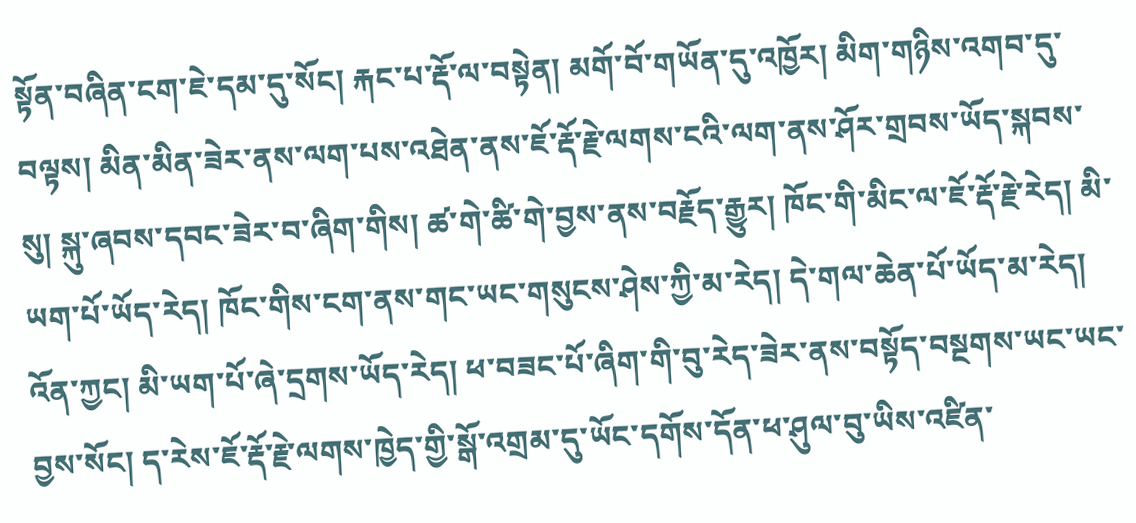སྟོན་བཞིན་ངག་ཇེ་དམ་དུ་སོང། རྐང་པ་རྡོ་ལ་བསྟེན། མགོ་བོ་གཡོན་དུ་འཁྱོར། མིག་གཉིས་འགབ་དུ་བལྟས། མིན་མིན་ཟེར་ནས་ལག་པས་འཐེན་ནས་ཇོ་རྡོ་རྗེ་ལགས་ངའི་ལག་ནས་ཤོར་གྲབས་ཡོད་སྐབས་སུ། སྐུ་ཞབས་དབང་ཟེར་བ་ཞིག་གིས། ཚ་གེ་ཚི་གེ་བྱས་ནས་བརྗོད་རྒྱུར། ཁོང་གི་མིང་ལ་ཇོ་རྡོ་རྗེ་རེད། མི་ཡག་པོ་ཡོད་རེད། ཁོང་གིས་ངག་ནས་གང་ཡང་གསུངས་ཤེས་ཀྱི་མ་རེད། དེ་གལ་ཆེན་པོ་ཡོད་མ་རེད། འོན་ཀྱང། མི་ཡག་པོ་ཞེ་དྲགས་ཡོད་རེད། ཕ་བཟང་པོ་ཞིག་གི་བུ་རེད་ཟེར་ནས་བསྟོད་བསྔགས་ཡང་ཡང་བྱས་སོང། ད་རེས་ཇོ་རྡོ་རྗེ་ལགས་ཁྱེད་གྱི་སྒོ་འགྲམ་དུ་ཡོང་དགོས་དོན་ཕ་ཤུལ་བུ་ཡིས་འཛིན་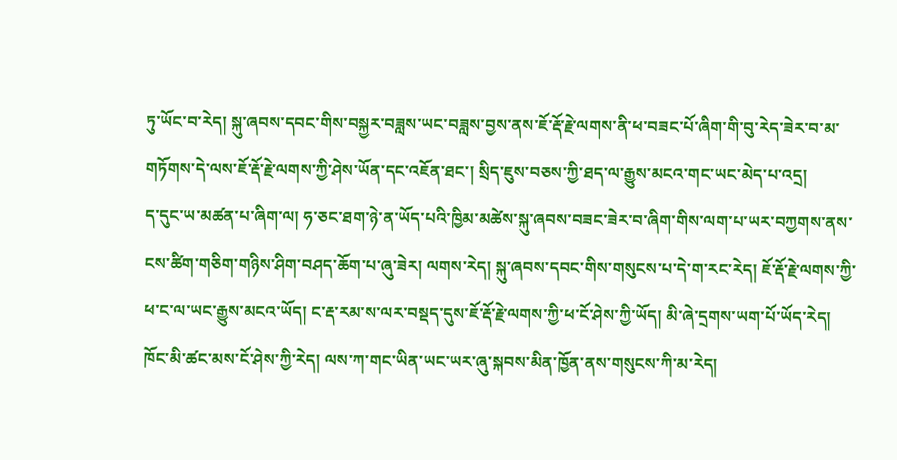ཏུ་ཡོང་བ་རེད། སྐུ་ཞབས་དབང་གིས་བསྐྱར་བཟླས་ཡང་བཟླས་བྱས་ནས་ཇོ་རྡོ་རྗེ་ལགས་ནི་ཕ་བཟང་པོ་ཞིག་གི་བུ་རེད་ཟེར་བ་མ་གཏོགས་དེ་ལས་ཇོ་རྡོ་རྗེ་ལགས་ཀྱི་ཤེས་ཡོན་དང་འཇོན་ཐང་། སྲིད་ཇུས་བཅས་ཀྱི་ཐད་ལ་རྒྱུས་མངའ་གང་ཡང་མེད་པ་འདྲ།
ད་དུང་ཡ་མཚན་པ་ཞིག་ལ། ཧ་ཅང་ཐག་ཉེ་ན་ཡོད་པའི་ཁྱིམ་མཚེས་སྐུ་ཞབས་བཟང་ཟེར་བ་ཞིག་གིས་ལག་པ་ཡར་བཀྱགས་ནས་ངས་ཚིག་གཅིག་གཉིས་ཤིག་བཤད་ཆོག་པ་ཞུ་ཟེར། ལགས་རེད། སྐུ་ཞབས་དབང་གིས་གསུངས་པ་དེ་ག་རང་རེད། ཇོ་རྡོ་རྗེ་ལགས་ཀྱི་ཕ་ང་ལ་ཡང་རྒྱུས་མངའ་ཡོད། ང་རྡ་རམ་ས་ལར་བསྡད་དུས་ཇོ་རྡོ་རྗེ་ལགས་ཀྱི་ཕ་ངོ་ཤེས་ཀྱི་ཡོད། མི་ཞེ་དྲགས་ཡག་པོ་ཡོད་རེད། ཁོང་མི་ཚང་མས་ངོ་ཤེས་ཀྱི་རེད། ལས་ཀ་གང་ཡིན་ཡང་ཡར་ཞུ་སྐབས་མིན་ཁྱོན་ནས་གསུངས་ཀི་མ་རེད།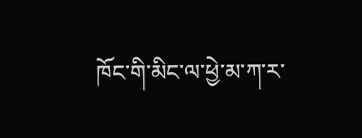ཁོང་གི་མིང་ལ་ཕྱེ་མ་ཀ་ར་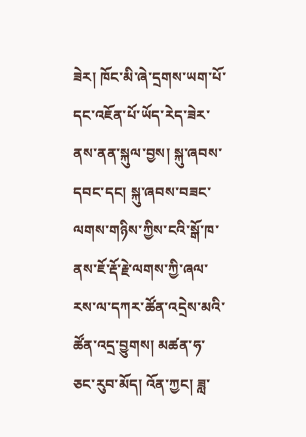ཟེར། ཁོང་མི་ཞེ་དྲགས་ཡག་པོ་དང་འཇོན་པོ་ཡོད་རེད་ཟེར་ནས་ནན་སྐུལ་བྱས། སྐུ་ཞབས་དབང་དང། སྐུ་ཞབས་བཟང་ལགས་གཉིས་ཀྱིས་ངའི་སྒོ་ཁ་ནས་ཇོ་རྡོ་རྗེ་ལགས་ཀྱི་ཞལ་རས་ལ་དཀར་ཚོན་འདྲེས་མའི་ཚོན་འདྲ་བྱུགས། མཚན་ཧ་ཅང་རུབ་མོད། འོན་ཀྱང། ཟླ་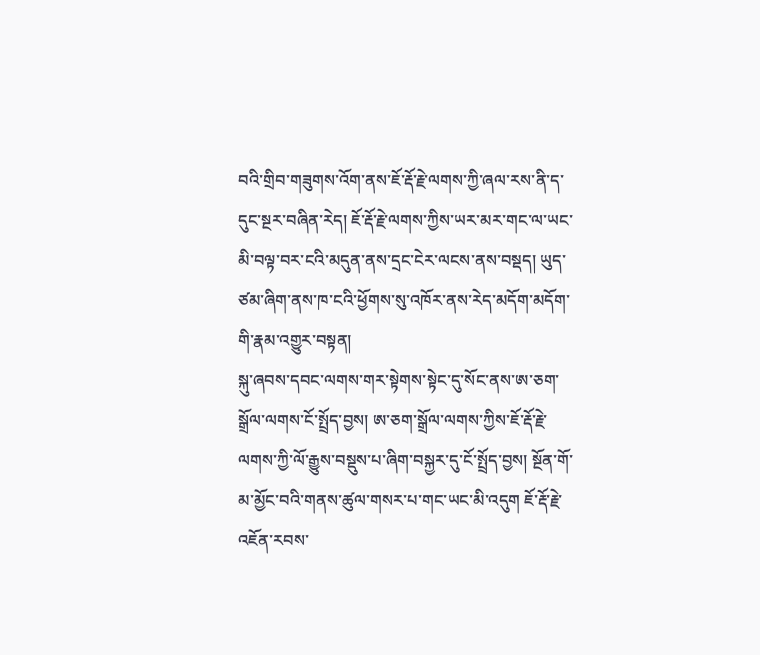བའི་གྲིབ་གཟུགས་འོག་ནས་ཇོ་རྡོ་རྗེ་ལགས་ཀྱི་ཞལ་རས་ནི་ད་དུང་སྔར་བཞིན་རེད། ཇོ་རྡོ་རྗེ་ལགས་ཀྱིས་ཡར་མར་གང་ལ་ཡང་མི་བལྟ་བར་ངའི་མདུན་ནས་དྲང་ངེར་ལངས་ནས་བསྡད། ཡུད་ཙམ་ཞིག་ནས་ཁ་ངའི་ཕྱོགས་སུ་འཁོར་ནས་རེད་མདོག་མདོག་གི་རྣམ་འགྱུར་བསྟན།
སྐུ་ཞབས་དབང་ལགས་གར་སྟེགས་སྟེང་དུ་སོང་ནས་ཨ་ཅག་སྒྲོལ་ལགས་ངོ་སྤྲོད་བྱས། ཨ་ཅག་སྒྲོལ་ལགས་ཀྱིས་ཇོ་རྡོ་རྗེ་ལགས་ཀྱི་ལོ་རྒྱུས་བསྡུས་པ་ཞིག་བསྐྱར་དུ་ངོ་སྤྲོད་བྱས། སྔོན་གོ་མ་མྱོང་བའི་གནས་ཚུལ་གསར་པ་གང་ཡང་མི་འདུག ཇོ་རྡོ་རྗེ་འཇོན་རབས་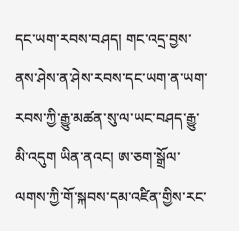དང་ཡག་རབས་བཤད། གང་འདྲ་བྱས་ནས་ཤེས་ན་ཤེས་རབས་དང་ཡག་ན་ཡག་རབས་ཀྱི་རྒྱུ་མཚན་སུ་ལ་ཡང་བཤད་རྒྱུ་མི་འདུག ཡིན་ནའང། ཨ་ཅག་སྒྲོལ་ལགས་ཀྱི་གོ་སྐབས་དམ་འཛིན་གྱིས་རང་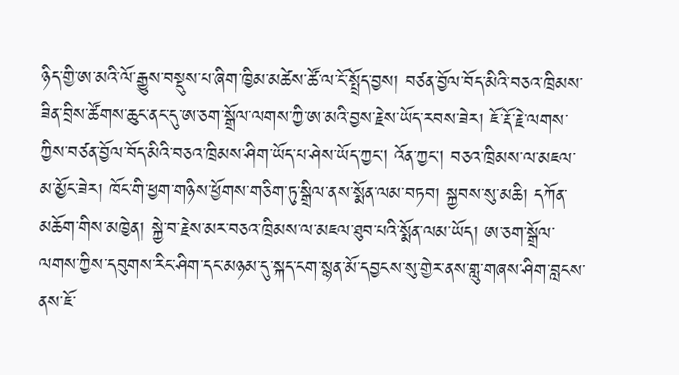ཉིད་གྱི་ཨ་མའི་ལོ་རྒྱུས་བསྡུས་པ་ཞིག་ཁྱིམ་མཚེས་ཚོ་ལ་ངོ་སྤྲོད་བྱས། བཙན་བྱོལ་བོད་མིའི་བཅའ་ཁྲིམས་ཟིན་བྲིས་ཚོགས་ཆུང་ནང་དུ་ཨ་ཅག་སྒྲོལ་ལགས་ཀྱི་ཨ་མའི་བྱས་རྗེས་ཡོད་རབས་ཟེར། ཇོ་རྡོ་རྗེ་ལགས་ཀྱིས་བཙན་བྱོལ་བོད་མིའི་བཅའ་ཁྲིམས་ཤིག་ཡོད་པ་ཤེས་ཡོད་ཀྱང། འོན་ཀྱང། བཅའ་ཁྲིམས་ལ་མཇལ་མ་མྱོང་ཟེར། ཁོང་གི་ཕྱག་གཉིས་ཕྱོགས་གཅིག་ཏུ་སྒྲིལ་ནས་སྨོན་ལམ་བཏབ། སྐྱབས་སུ་མཆི། དཀོན་མཆོག་གིས་མཁྱེན། སྐྱེ་བ་རྗེས་མར་བཅའ་ཁྲིམས་ལ་མཇལ་ཐུབ་པའི་སྨོན་ལམ་ཡོད། ཨ་ཅག་སྒྲོལ་ལགས་ཀྱིས་དབུགས་རིང་ཤིག་དང་མཉམ་དུ་སྐད་ངག་སྙན་མོ་དབྱངས་སུ་གྱེར་ནས་གླུ་གཞས་ཤིག་བླངས་ནས་ཇོ་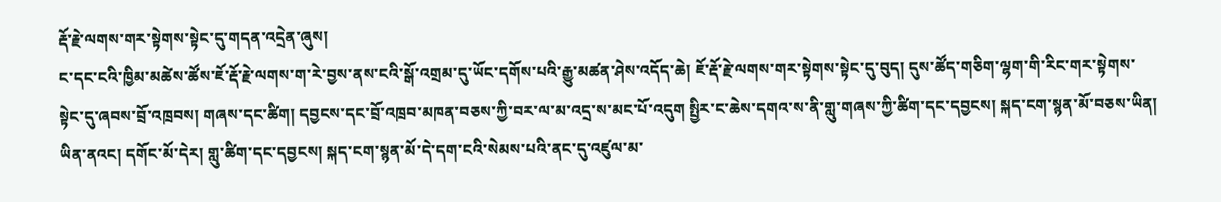རྡོ་རྗེ་ལགས་གར་སྟེགས་སྟེང་དུ་གདན་འདྲེན་ཞུས།
ང་དང་ངའི་ཁྱིམ་མཚེས་ཚོས་ཇོ་རྡོ་རྗེ་ལགས་ག་རེ་བྱས་ནས་ངའི་སྒོ་འགྲམ་དུ་ཡོང་དགོས་པའི་རྒྱུ་མཚན་ཤེས་འདོད་ཆེ། ཇོ་རྡོ་རྗེ་ལགས་གར་སྟེགས་སྟེང་དུ་བུད། དུས་ཚོད་གཅིག་ལྷག་གི་རིང་གར་སྟེགས་སྟེང་དུ་ཞབས་བྲོ་འཁྲབས། གཞས་དང་ཚིག། དབྱངས་དང་བྲོ་འཁྲབ་མཁན་བཅས་ཀྱི་བར་ལ་མ་འདྲ་ས་མང་པོ་འདུག སྤྱིར་ང་ཆེས་དགའ་ས་ནི་གླུ་གཞས་ཀྱི་ཚིག་དང་དབྱངས། སྐད་ངག་སྙན་མོ་བཅས་ཡིན། ཡིན་ནའང། དགོང་མོ་དེར། གླུ་ཚིག་དང་དབྱངས། སྐད་ངག་སྙན་མོ་དེ་དག་ངའི་སེམས་པའི་ནང་དུ་འཛུལ་མ་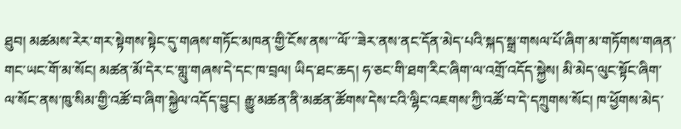ཐུབ། མཚམས་རེར་གར་སྟེགས་སྟེང་དུ་གཞས་གཏོང་མཁན་གྱི་ངོས་ནས་་་ལོ་་་ཟེར་ནས་ནང་དོན་མེད་པའི་སྐད་སྒྲ་གསལ་པོ་ཞིག་མ་གཏོགས་གཞན་གང་ཡང་གོ་མ་སོང། མཚན་མོ་དེར་ང་གླུ་གཞས་དེ་དང་ཁ་བྲལ། ཡིད་ཐང་ཆད། ཧ་ཅང་གི་ཐག་རིང་ཞིག་ལ་འགྲོ་འདོད་སྐྱེས། མི་མེད་ལུང་སྟོང་ཞིག་ལ་སོང་ནས་ཁུ་སིམ་གྱི་འཚོ་བ་ཞིག་སྐྱེལ་འདོད་བྱུང། རྒྱུ་མཚན་ནི་མཚན་ཚོགས་དེས་ངའི་ལྷིང་འཇགས་ཀྱི་འཚོ་བ་དེ་དཀྲུགས་སོང། ཁ་ཕྱོགས་མེད་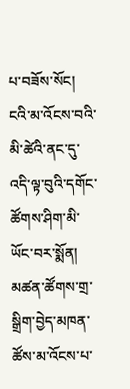པ་བཟོས་སོང། ངའི་མ་འོངས་བའི་མི་ཚེའི་ནང་དུ་འདི་ལྟ་བུའི་དགོང་ཚོགས་ཤིག་མི་ཡོང་བར་སྨོན། མཚན་ཚོགས་གྲ་སྒྲིག་བྱེད་མཁན་ཚོས་མ་འོངས་པ་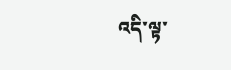འདི་ལྟ་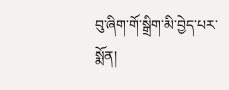བུ་ཞིག་གོ་སྒྲིག་མི་བྱེད་པར་སྨོན།